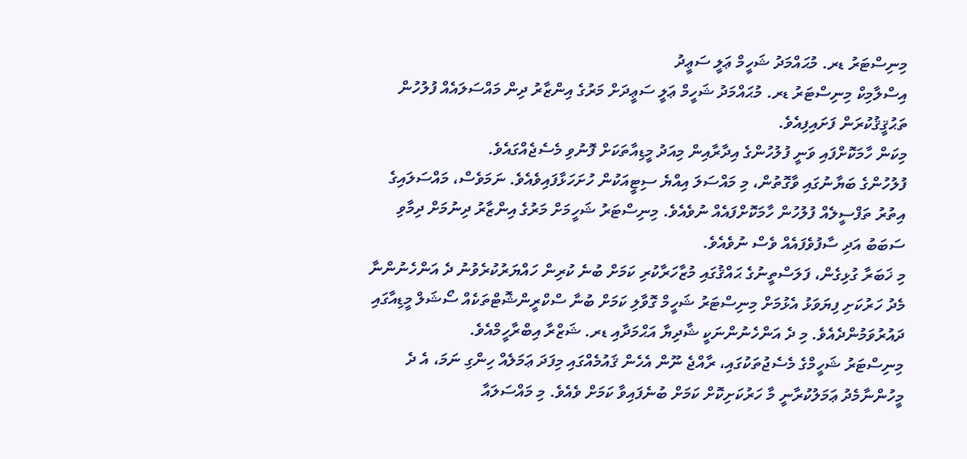މިނިސްޓަރު ޑރ. މުޙައްމަދު ޝަހީމް ޢަލީ ސަޢީދު
އިސްލާމިކް މިނިސްޓަރު ޑރ. މުޙައްމަދު ޝަހީމް ޢަލީ ސަޢީދަށް މަރުގެ އިންޒާރު ދިން މައްސަލައެއް ފުލުހުން ތަޙުޤީޤުކުރަން ފަށައިފިއެވެ.
މިކަން ހާމަކޮށްފައި ވަނީ ފުލުހުންގެ އިދާރާއިން މިއަދު މީޑިއާތަކަށް ފޮނުވި މެސެޖެއްގައެވެ.
ފުލުހުންގެ ބަޔާނުގައި ވާގޮތުން، މި މައްސަލަ އިއްޔެ ސިޓީއަކުން ހުށަހަޅާފައިވެއެވެ. ނަމަވެސް، މައްސަލައިގެ އިތުރު ތަފްސީލެއް ފުލުހުން ހާމަކޮށްފައެއް ނުވެއެވެ. މިނިސްޓަރު ޝަހީމަށް މަރުގެ އިންޒާރު ދިނުމަށް ދިމާވި ސަބަބު އަދި ސާފުވެފައެއް ވެސް ނުވެއެވެ.
މި ޚަބަރާ ގުޅިގެން، ފަލަސްތީނުގެ ޙައްޤުގައި މުޒާހަރާކުރި ކަމަށް ބުނެ ކުރިން ހައްޔަރުކުރެވުނު ދެ އަންހެނުންނާ މެދު ހަރުކަށި ފިޔަވަޅު އެޅުމަށް މިނިސްޓަރު ޝަހީމް ގޮވާލި ކަމަށް ބުނާ ސްކްރީންޝޮޓްތަކެއް ސޯޝަލް މީޑިއާގައި ދައުރުވަމުންދެއެވެ. މި ދެ އަންހެނުންނަކީ ޝާދިޔާ އަޙްމަދާއި ޑރ. ޝަޒްރާ އިބްރާހީމްއެވެ.
މިނިސްޓަރު ޝަހީމްގެ މެސެޖުތަކުގައި، ރާއްޖެ ނޫން އެހެން ޤައުމެއްގައި މިފަދަ ޢަމަލެއް ހިންގި ނަމަ، އެ ދެ މީހުންނާމެދު ޢަމަލުކުރާނީ މާ ހަރުކަށިކޮށް ކަމަށް ބުނެފައިވާ ކަމަށް ވެއެވެ. މި މައްސަލައާ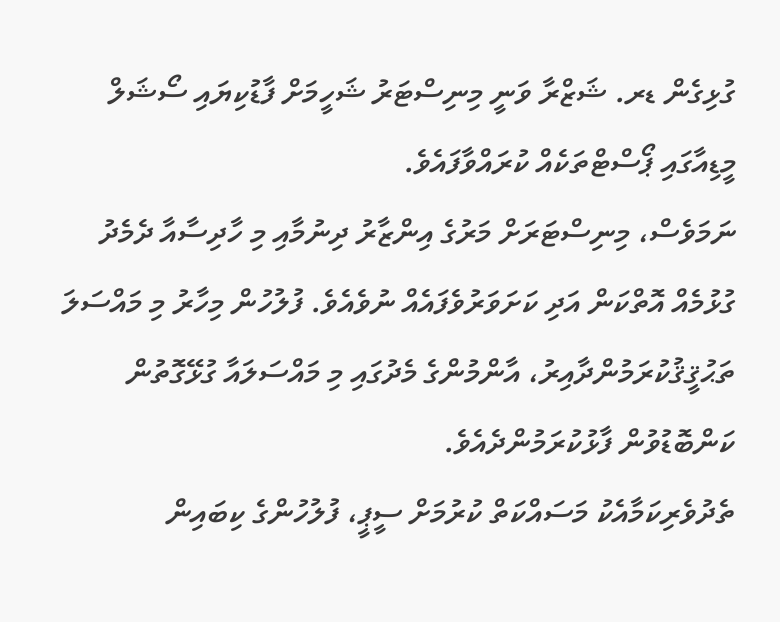ގުޅިގެން ޑރ. ޝަޒްރާ ވަނީ މިނިސްޓަރު ޝަހީމަށް ފާޑުކިޔައި ސޯޝަލް މީޑިއާގައި ޕޯސްޓްތަކެއް ކުރައްވާފައެވެ.
ނަމަވެސް، މިނިސްޓަރަށް މަރުގެ އިންޒާރު ދިނުމާއި މި ހާދިސާއާ ދެމެދު ގުޅުމެއް އޮތްކަން އަދި ކަށަވަރުވެފައެއް ނުވެއެވެ. ފުލުހުން މިހާރު މި މައްސަލަ ތަޙުޤީޤުކުރަމުންދާއިރު، އާންމުންގެ މެދުގައި މި މައްސަލައާ ގުޅޭގޮތުން ކަންބޮޑުވުން ފާޅުކުރަމުންދެއެވެ.
ތެދުވެރިކަމާއެކު މަސައްކަތް ކުރުމަށް ސީޕީ، ފުލުހުންގެ ކިބައިން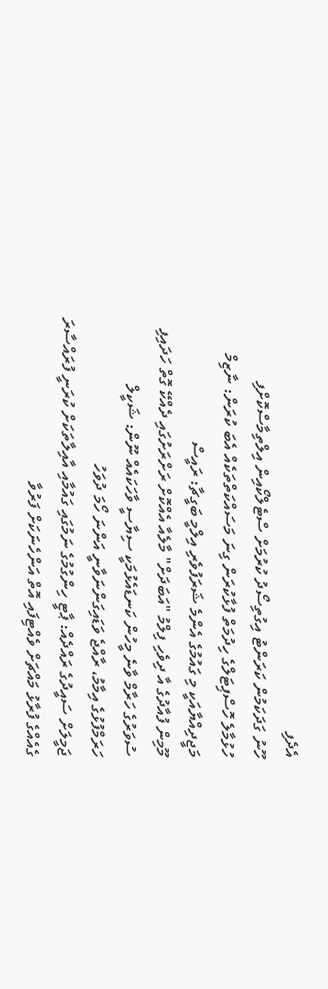އެދެފި
ހޫނު ގަދަކަމުން ކަރަންޓު އިގުތިސޯދު ކުރުމަށް ސްޓެލްކޯއިން އިލްތިމާސްކޮށްފި
ހުޅުމާލެ ހޮސްޕިޓަލްގެ ހިދުމަތް ފުޅާކުރަން ގިނަ މަސައްކަތްތަކެއް އެބަ ކުރަން: ނާޒިމް
މަޖީދިއްޔާއަކީ މި ގައުމުގެ އެންމެ ޝަރަފުވެރި އިލްމީ ބަގީޗާ: ރައީސް
މޫމިން ފުއާދުގެ އާ ދިވެހި ފިލްމު "އަބަދަށް" މާލެއާ އެއްކޮށް ރަށްރަށުގައި ދެއްކޭ ގޮތް ހަދައިފި
ސުވަރުގެ ހަރާމް ވާނެ މީހުން ކަނޑައެޅުމަކީ ސިޔާސީ ވާހަކައެއް ނޫން: ޝަކީލް
ހަރަމްފުޅުގެ އިމާމު، ރާއްޖެ ވަޑައިގަންނަވާނީ އަންނަ ހޯމަ ދުވަހު
ޖަމީލަށް ސައީދުގެ ރައްދެއް: ޕާޓީ ހިންގުމުގެ ނަމުގައި ގައުމާއި އާއިލާތަކަށް ކުރަނީ ފުރައްސާރަ
ގެއެއްގެ ފުރާޅު މައްޗަށް ވެއްޓިފައި އޮތް އަންހެނަކަށް ފަރުވާ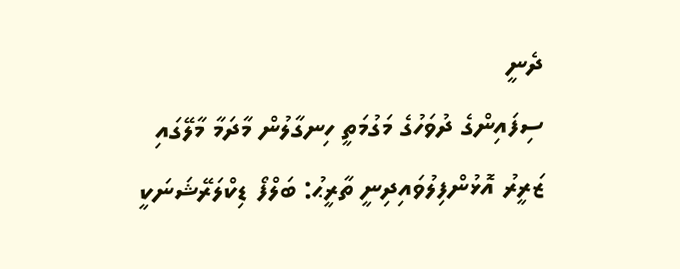ދެނީ
ސިފައިންގެ ދުވަހުގެ މަގުމަތީ ހިނގާލުން މާދަމާ މާލޭގައި
ޒަރީރު އޮޅުންފިލުވައިދިނީ ތާރީޙު: ބަލްފޯ ޑިކްލަރޭޝަނަކީ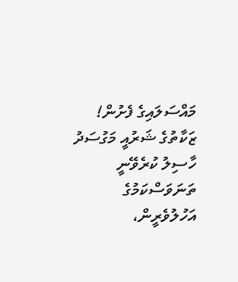މައްސަލައިގެ ފެށުން!
ޒަކާތުގެ ޝަރުއީ މަގުސަދު ހާސިލު ކުރެވޭނީ ތަނަވަސްކަމުގެ އަހުލުވެރީން،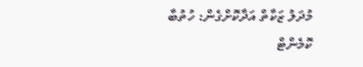މުދަލު ޒަކާތް އަދާކޮށްގެން: ހުތުބާ
ކޮމެންޓް